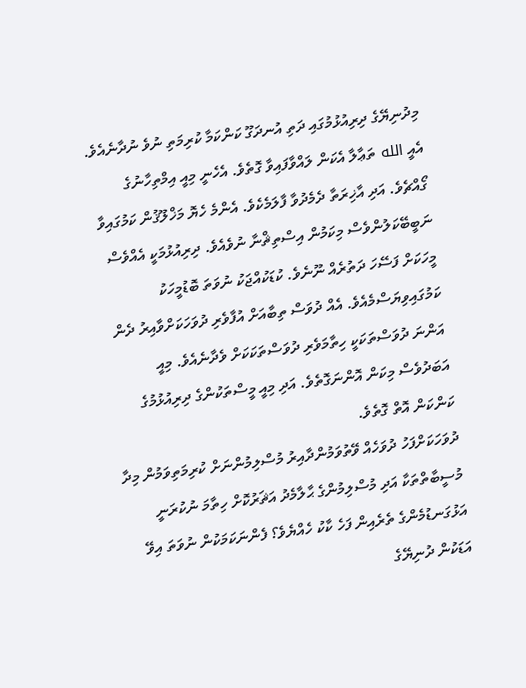މިދުނިޔޭގެ ދިރިއުޅުމުގައި ދަތި އުނދަގޫ ކަންކަމާ ކުރިމަތި ނުވެ ނުދާނެއެވެ. އެއީ الله ތަޢާލާ އެކަން ލައްވާފައިވާ ގޮތެވެ. އެހެނީ މިއީ އިމްތިހާނުގެ ގޯއްޗެވެ. އަދި އާޚިރަތާ ދެމެދުވާ ފާލަމެކެވެ. އެންމެ ހެޔޮ މަޚްލޫޤުން ކަމުގައިވާ ނަބީބޭކަލުންވެސް މިކަމުން އިސްތިޘްނާ ނުވެއެވެ. ދިރިއުޅުމަކީ އެއްވެސް މީހަކަށް ފަސޭހަ ދަތުރެއް ނޫނެވެ. ކުޑަކުއްޖަކު ނުވަތަ ބޮޑުމީހަކު ކަމުގައިވިޔަސްމެއެވެ. އެއް ދުވަސް ތިބާއަށް އުފާވެރި ދުވަހަކަށްވާއިރު ދެން އަންނަ ދުވަސްތަކަކީ ހިތާމަވެރި ދުވަސްތަކަކަށް ވެދާނެއެވެ. މިއީ އަބަދުވެސް މިކަން އޮންނަގޮތެވެ. އަދި މިއީ މީސްތަކުންގެ ދިރިއުޅުމުގެ ކަންކަން އޮތް ގޮތެވެ.
ދުވަހަކަށްފަހު ދުވަހެއް ވޭތުވަމުންދާއިރު މުސްލިމުންނަށް ކުރިމަތިވަމުން މިދާ މުސީބާތްތަކާ އަދި މުސްލިމުންގެ ޙާލާމެދު އަޘަރުކޮށް ހިތާމަ ނުކުރަނީ އަޅުގަނޑުމެންގެ ތެރެއިން ފަހެ ކާކު ހެއްޔެވެ؟ ފެންނަކަމަކުން ނުވަތަ އިވޭ އަޑަކުން ދުނިޔޭގެ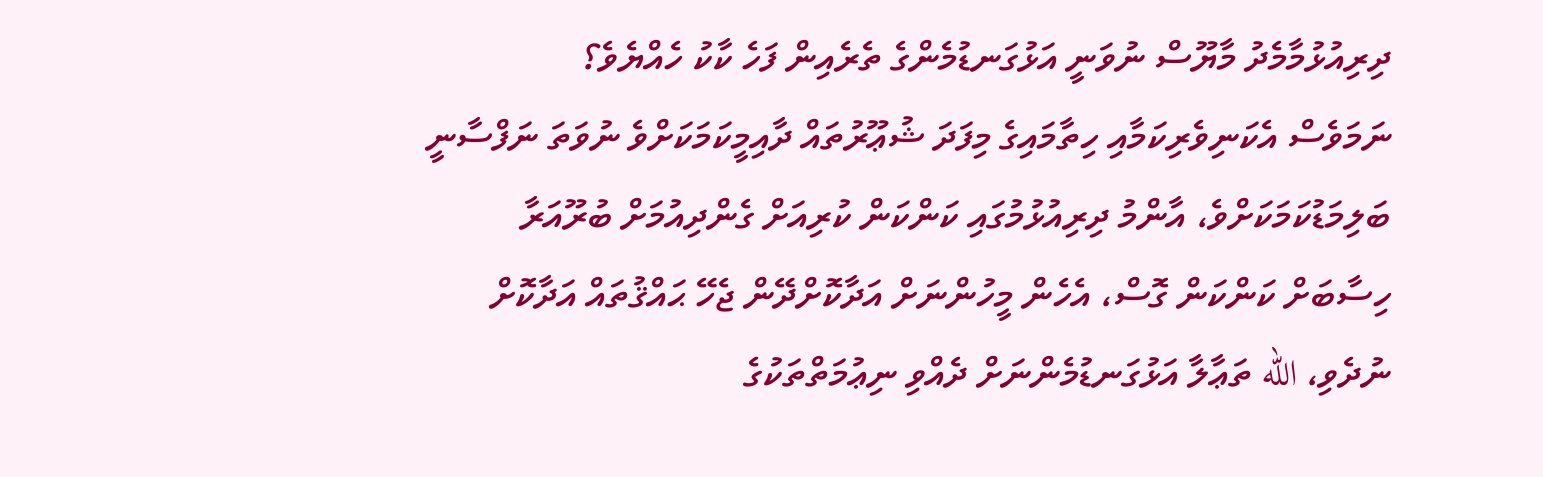ދިރިއުޅުމާމެދު މާޔޫސް ނުވަނީ އަޅުގަނޑުމެންގެ ތެރެއިން ފަހެ ކާކު ހެއްޔެވެ؟
ނަމަވެސް އެކަނިވެރިކަމާއި ހިތާމައިގެ މިފަދަ ޝުޢޫރުތައް ދާއިމީކަމަކަށްވެ ނުވަތަ ނަފްސާނީ ބަލިމަޑުކަމަކަށްވެ، އާންމު ދިރިއުޅުމުގައި ކަންކަން ކުރިއަށް ގެންދިއުމަށް ބުރޫއަރާ ހިސާބަށް ކަންކަން ގޮސް، އެހެން މީހުންނަށް އަދާކޮށްދޭން ޖެހޭ ޙައްޤުތައް އަދާކޮށް ނުދެވި، الله ތަޢާލާ އަޅުގަނޑުމެންނަށް ދެއްވި ނިޢުމަތްތަކުގެ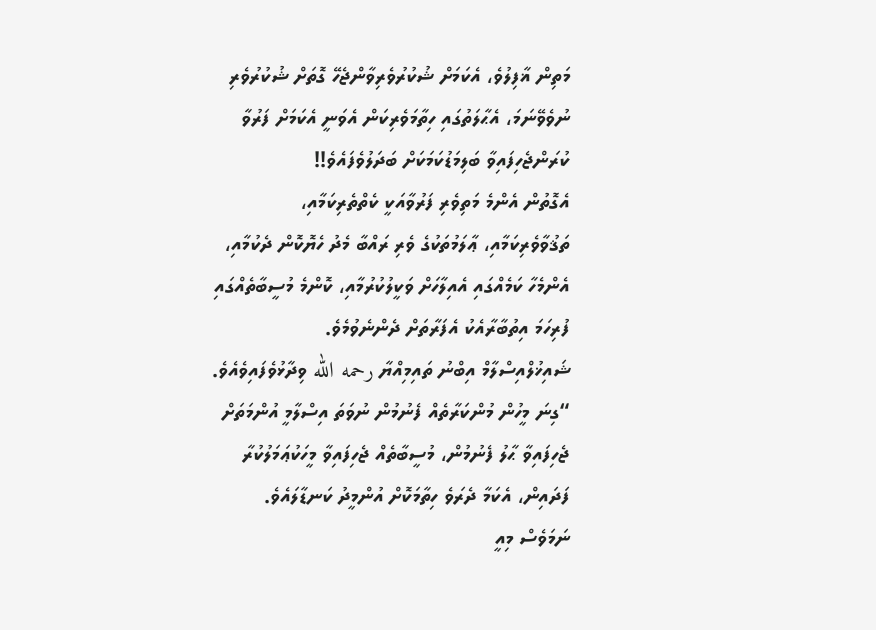މަތިން ޣާފިލުވެ، އެކަމަށް ޝުކުރުވެރިވާންޖެހޭ ގޮތަށް ޝުކުރުވެރި ނުވެވޭނަމަ، އެޙާލަތުގައި ހިތާމަވެރިކަން އެވަނީ އެކަމަށް ފަރުވާ ކުރަންޖެހިފައިވާ ބަލިމަޑުކަމަކަށް ބަދަލުވެފައެވެ!!
އެގޮތުން އެންމެ މަތިވެރި ފަރުވާއަކީ ކެތްތެރިކަމާއި، ތަޤުވާވެރިކަމާއި، ޢާލަމުތަކުގެ ވެރި ރައްބާ މެދު ހެޔޮކޮން ދެކުމާއި، އެންމެހާ ކަމެއްގައި އެއިލާހަށް ވަކީލުކުރުމާއި، ކޮންމެ މުސީބާތެއްގައި ފުރިހަމަ އިތުބާރާއެކު އެފަރާތަށް ދެންނެވުމެވެ.
ޝައިޚުލްއިސްލާމް އިބްނު ތައިމިއްޔާ رحمه الله ވިދާޅުވެފައިވެއެވެ.
“ގިނަ މީހުން މުންކަރާތެއް ފެނުމުން ނުވަތަ އިސްލާމީ އުންމަތަށް ޖެހިފައިވާ ޙާލު ފެނުމުން، މުސީބާތެއް ޖެހިފައިވާ މީހަކުޢަމަލުކުރާ ފަދައިން، އެކަމާ ދެރަވެ ހިތާމަކޮށް އުންމީދު ކަނޑާލައެވެ. ނަމަވެސް މިއީ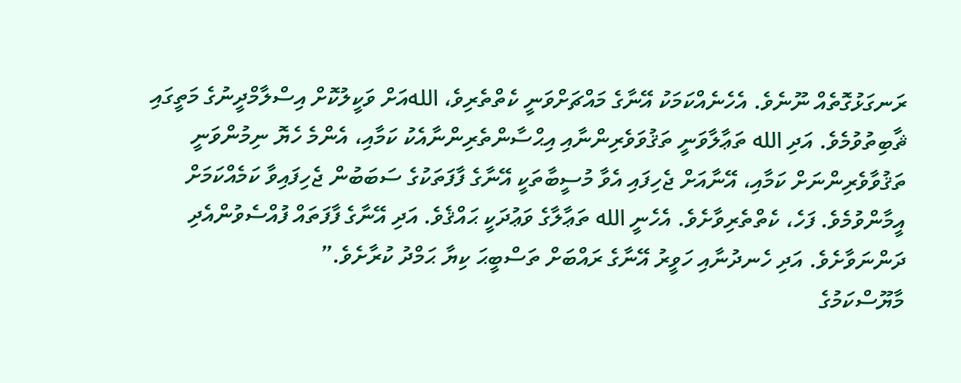ރަނގަޅުގޮތެއް ނޫނެވެ. އެހެނެއްކަމަކު އޭނާގެ މައްޗަށްވަނީ ކެތްތެރިވެ، اللهއަށް ވަކީލުކޮށް އިސްލާމްދީނުގެ މަތީގައި ޘާބިތުވުމެވެ. އަދި الله ތަޢާލާވަނީ ތަޤުވަވެރިންނާއި އިޙްސާންތެރިންނާއެކު ކަމާއި، އެންމެ ހެޔޮ ނިމުންވަނީ ތަޤުވާވެރިންނަށް ކަމާއި، އޭނާއަށް ޖެހިފައި އެވާ މުސީބާތަކީ އޭނާގެ ފާފަތަކުގެ ސަބަބުން ޖެހިފައިވާ ކަމެއްކަމަށް އީމާންވުމެވެ. ފަހެ، ކެތްތެރިވާށެވެ. އެހެނީ الله ތަޢާލާގެ ވަޢުދަކީ ޙައްޤެވެ. އަދި އޭނާގެ ފާފަތައް ފުއްސެވުންއެދި ދަންނަވާށެވެ. އަދި ހެނދުނާއި ހަވީރު އޭނާގެ ރައްބަށް ތަސްބީޙަ ކިޔާ ޙަމްދު ކުރާށެވެ.”
މާޔޫސްކަމުގެ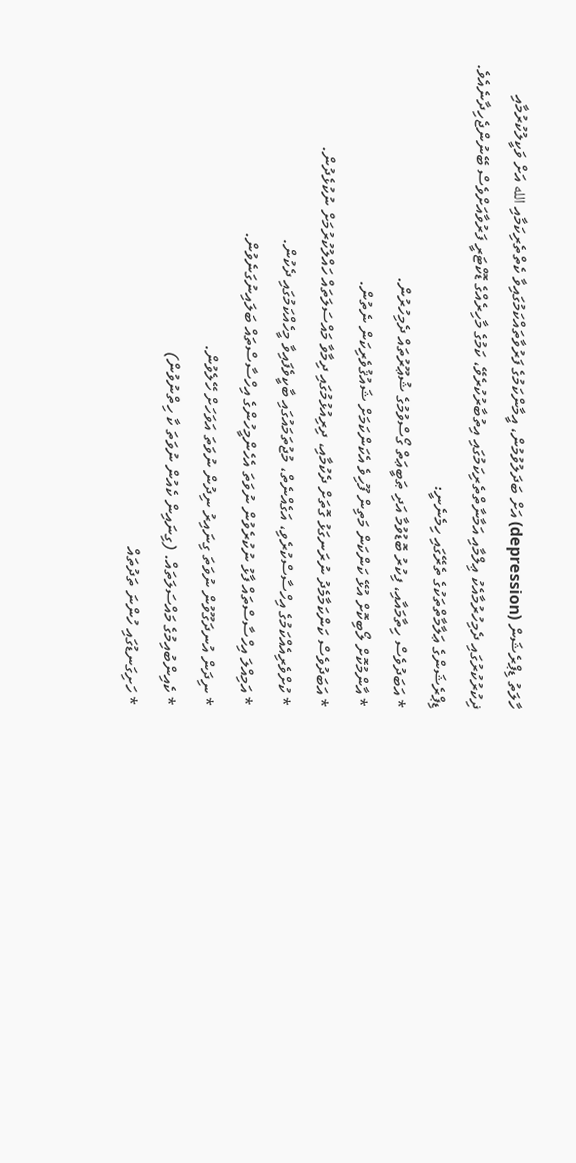ހާލަތު ޑިޕްރެޝަން (depression) އަށް ބަދަލުވުމުން، އީމާންކަމުގެ ފަރުވާތައްކަމުގައިވާ ކެތްތެރިކަމާއި الله އަށް ވަކީލުކުރުމާއި ޛިކުރުކުރުގައި ދެމިހުރުމާއެކު ޢިލްމާއި އަމާނާތްތެރިކަމުގައި އިތުބާރުކުރެވޭ، ކަމުގެ މާހިރެއްގެ ޑޮކްޓަރީ ފަރުވާއަށްވެސް ބޭނުންޖެހިދާނެއެވެ.
ޑިޕްރެޝަންގެ ޢަލާމާތްތަކުގެ ތެރޭގައި ހިމެނެނީ:
* އަބަދުވެސް ހިތާމައާއި، ފިކުރު ބޮޑުވުމާ އަދި ޠަބީޢަތް ގޯސްވުމުގެ ޝުޢޫރުތައް ދެމިހުރުން.
* އާންމުކޮށް ލޯބިކޮށް އުޅޭ ކަންކަން މަތިން ފޫހިވެ އެކަންކަމަށް ޝައުޤުވެރިކަން ނެތުން.
* އަބަދުވެސް ކަންކަމާމެދު ނުރަނގަޅު ގޮތަށް ދެކުމާއި، ދިރިއުޅުމުގައި ދިމާވާ މައްސަލަތައް ހައްލުކުރުމަށް ނުކުޅެދުން.
* ކުށްވެރިއެއްކަމުގެ އިހްސާސްކުރެވި، އަގެއްނެތް، މުޖުތަމައުގައި ބާކީވެފައިވާ މީހެއްކަމުގައި ދެކުން.
* އަމިއްލަ އިހްސާސްތައް ފާޅު ނުކުރެވުން ނުވަތަ އެހެންމީހުންގެ އިހްސާސްތައް ބަލައިނުގަނެވުން.
* ނިދަން އުނދަގޫވުން ނުވަތަ ގިނައިރު ނިދުން ނުވަތަ އަވަހަށް ހޭލެވުން.
* ކެއިންބުއިމުގެ މައްސަލަތައް. (ގިނައިން ކެއުން ނުވަތަ ކާ ހިތްނުވުން)
* ހަށިގަނޑުގައި ހުންނަ ތަދުތައް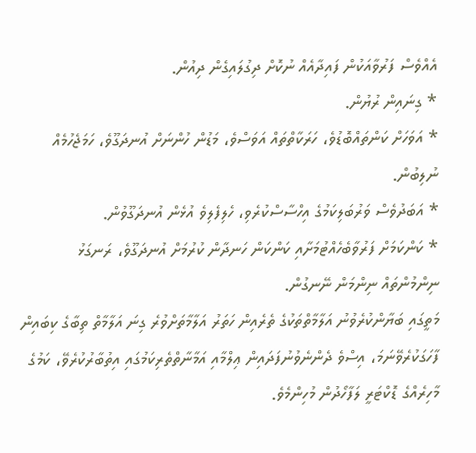އެއްވެސް ފަރުވާއަކުން ފައިދާއެއް ނުކޮށް ދިގުލައިގެން ދިއުން.
* ގިނައިން ރުޔުން.
* އަވަހަށް ކަންތައްބޮޑުވެ، ހަރަކާތްތައް އަވަސްވެ، މަޑުން ހުންނަށް އުނދަގޫވެ، ހަމަޖެހުމެއް ނުލިބުން.
* އަބަދުވެސް ވަރުބަލިކަމުގެ އިހްސާސްކުރެވި، ހެލިފެލިވެ އުޅެން އުނދަގޫވުން.
* ކަންކަމަށް ފަރުވާބެހެއްޓުމަށާއި ކަންކަން ހަނދާން ކުރުމަށް އުނދަގޫވެ، ރަނގަޅު ނިންމުންތައް ނިންމަން ނޭނގުން.
މަތީގައި ބަޔާންކުރެވުނު އަލާމާތްތަކުގެ ތެރެއިން ހަތަރު އަލާމާތަށްވުރެ ގިނަ އަލާމާތް ތިބާގެ ކިބައިން ފާހަގަކުރެވޭނަމަ، އިސްވެ ދެންނެވުނުފަދައިން ޢިލްމާއި އަމާނާތްތެރިކަމުގައި އިތުބާރުކުރެވޭ، ކަމުގެ މާހިރެއްގެ ޑޮކްޓަރީ ލަފާހޯދުން މުހިންމެވެ.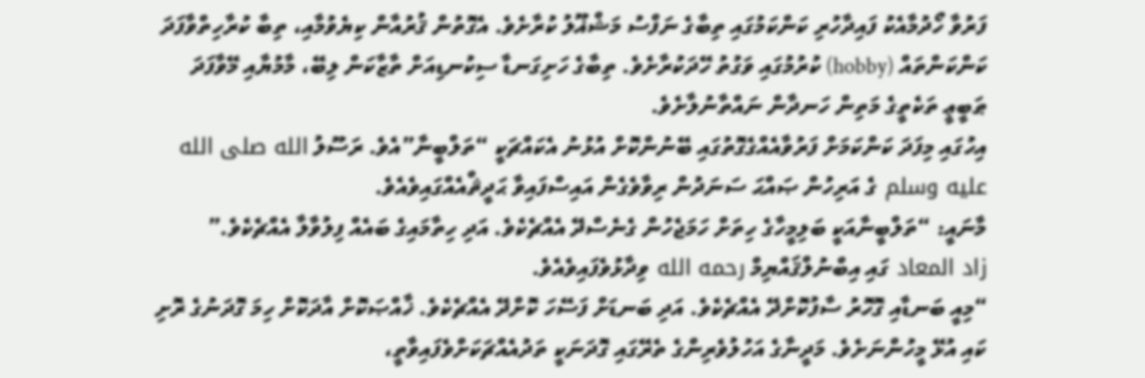ފަރުވާ ހޯދުމާއެކު ފައިދާހުރި ކަންކަމުގައި ތިބާގެ ނަފްސު މަޝްޣޫލު ކުރާށެވެ. އެގޮތުން ޤުރުއާން ކިޔެވުމާއި، ތިބާ ކުރާހިތްވާފަދަ ކަންކަންތައް (hobby) ކުރުމުގައި ވަގުތު ހޭދަކުރާށެވެ. ތިބާގެ ހަށިގަނޑާ ސިކުނޑިއަށް ތާޒާކަން ލިބޭ، މާމުޔާއި މޭވާފަދަ ޠަބީޢީ ތަކެތީގެ މަތިން ހަނދާން ނައްތާނުލާށެވެ.
އިހުގައި މިފަދަ ކަންކަމަށް ފަރުވާއެއްގެގޮތުގައި ބޭނުންކޮށް އުޅުނު އެކައްޗަކީ “ތަލްބީނާ”އެވެ. ރަސޫލު الله صلى الله عليه وسلم ގެ އަރިހުން ޞައްޙަ ސަނަދުން ރިވާވެގެން އައިސްފައިވާ ޙަދީޘްއެއްގައިވެއެވެ.
މާނައީ: “ތަލްބީނާއަކީ ބަލިމީހާގެ ހިތަށް ހަމަޖެހުން ގެނެސްދޭ އެއްޗެކެވެ. އަދި ހިތާމައިގެ ބައެއް ފިލުވާލާ އެއްޗެކެވެ.”
زاد المعاد ގައި އިބްނުލްޤައްޔިމް رحمه الله ވިދާޅުވެފައިވެއެވެ.
“މިއީ ބަނޑާއި ގޮހޮރު ސާފުކޮށްދޭ އެއްޗެކެވެ. އަދި ބަނޑަށް ފަސޭހަ ކޮށްދޭ އެއްޗެކެވެ. ޚާއްޞަކޮށް އާދަކޮށް ހިމަ ގޮދަނުގެ ރޮށި ކައި އުޅޭ މީހުންނަށެވެ. މަދީނާގެ އަހުލުވެރިންގެ ތެރޭގައި ގޮދަނަކީ ތަދުއެއްޗަކަށްވެފައިވާތީ،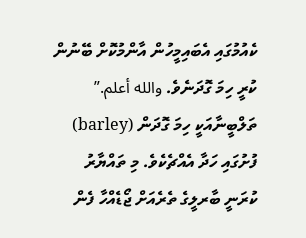ކެއުމުގައި އެބައިމީހުން އާންމުކޮށް ބޭނުން ކުރީ ހިމަ ގޮދަނެވެ. والله أعلم.”
ތަލްބީނާއަކީ ހިމަ ގޮދަން (barley) ފުށުގައި ހަދާ އެއްޗެކެވެ. މި ތައްޔާރު ކުރަނީ ބާރލީގެ ތެރެއަށް ޖޯޑެއްހާ ފެން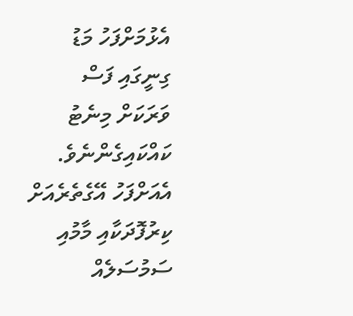އެޅުމަށްފަހު މަޑު ގިނީގައި ފަސް ވަރަކަށް މިނެޓު ކައްކައިގެންނެވެ. އެއަށްފަހު އޭގެތެރެއަށް ކިރުފޮދަކާއި މާމުއި ސަމުސަލެއް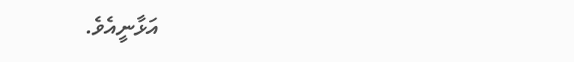އަޅާނީއެވެ.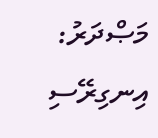މަޞްދަރު: އިނގިރޭސި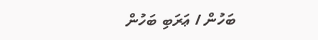ބަހުން / ޢަރަބި ބަހުން